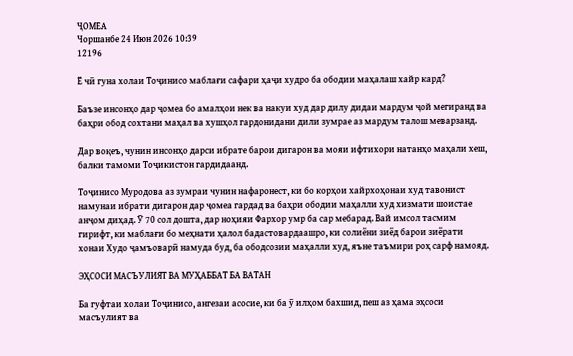ҶОМЕА
Чоршанбе 24 Июн 2026 10:39
12196

Ё чӣ гуна холаи Тоҷинисо маблағи сафари ҳаҷи худро ба ободии маҳалаш хайр кард?

Баъзе инсонҳо дар ҷомеа бо амалҳои нек ва накуи худ дар дилу дидаи мардум ҷой мегиранд ва баҳри обод сохтани маҳал ва хушҳол гардонидани дили зумрае аз мардум талош меварзанд.

Дар воқеъ, чунин инсонҳо дарси ибрате барои дигарон ва мояи ифтихори натанҳо маҳали хеш, балки тамоми Тоҷикистон гардидаанд.

Тоҷинисо Муродова аз зумраи чунин нафаронест, ки бо корҳои хайрхоҳонаи худ тавонист намунаи ибрати дигарон дар ҷомеа гардад ва баҳри ободии маҳалли худ хизмати шоистае анҷом диҳад. Ӯ 70 сол дошта, дар ноҳияи Фархор умр ба сар мебарад. Вай имсол тасмим гирифт, ки маблағи бо меҳнати ҳалол бадастовардаашро, ки солиёни зиёд барои зиёрати хонаи Худо ҷамъоварӣ намуда буд, ба ободсозии маҳалли худ, яъне таъмири роҳ сарф намояд.

ЭҲСОСИ МАСЪУЛИЯТ ВА МУҲАББАТ БА ВАТАН

Ба гуфтаи холаи Тоҷинисо, ангезаи асосие, ки ба ӯ илҳом бахшид, пеш аз ҳама эҳсоси масъулият ва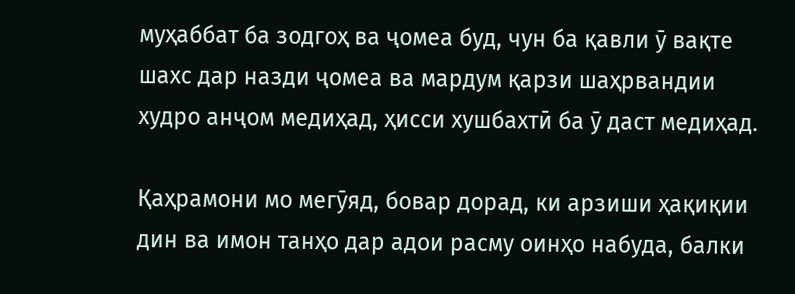муҳаббат ба зодгоҳ ва ҷомеа буд, чун ба қавли ӯ вақте шахс дар назди ҷомеа ва мардум қарзи шаҳрвандии худро анҷом медиҳад, ҳисси хушбахтӣ ба ӯ даст медиҳад.

Қаҳрамони мо мегӯяд, бовар дорад, ки арзиши ҳақиқии дин ва имон танҳо дар адои расму оинҳо набуда, балки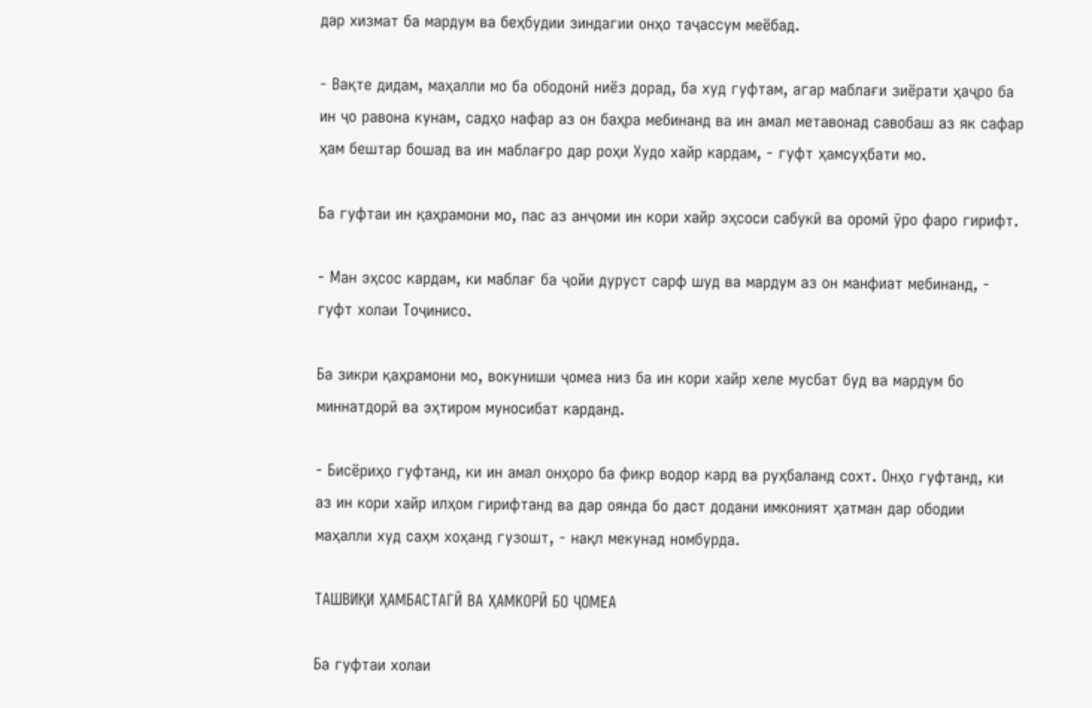дар хизмат ба мардум ва беҳбудии зиндагии онҳо таҷассум меёбад.

- Вақте дидам, маҳалли мо ба ободонӣ ниёз дорад, ба худ гуфтам, агар маблағи зиёрати ҳаҷро ба ин ҷо равона кунам, садҳо нафар аз он баҳра мебинанд ва ин амал метавонад савобаш аз як сафар ҳам бештар бошад ва ин маблағро дар роҳи Худо хайр кардам, - гуфт ҳамсуҳбати мо.

Ба гуфтаи ин қаҳрамони мо, пас аз анҷоми ин кори хайр эҳсоси сабукӣ ва оромӣ ӯро фаро гирифт.

- Ман эҳсос кардам, ки маблағ ба ҷойи дуруст сарф шуд ва мардум аз он манфиат мебинанд, - гуфт холаи Тоҷинисо.

Ба зикри қаҳрамони мо, вокуниши ҷомеа низ ба ин кори хайр хеле мусбат буд ва мардум бо миннатдорӣ ва эҳтиром муносибат карданд.

- Бисёриҳо гуфтанд, ки ин амал онҳоро ба фикр водор кард ва руҳбаланд сохт. Онҳо гуфтанд, ки аз ин кори хайр илҳом гирифтанд ва дар оянда бо даст додани имконият ҳатман дар ободии маҳалли худ саҳм хоҳанд гузошт, - нақл мекунад номбурда.

ТАШВИҚИ ҲАМБАСТАГӢ ВА ҲАМКОРӢ БО ҶОМЕА

Ба гуфтаи холаи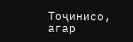Тоҷинисо, агар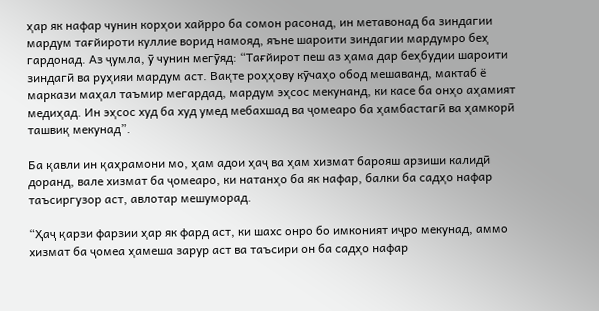ҳар як нафар чунин корҳои хайрро ба сомон расонад, ин метавонад ба зиндагии мардум тағйироти куллие ворид намояд, яъне шароити зиндагии мардумро беҳ гардонад. Аз ҷумла, ӯ чунин мегӯяд: “Тағйирот пеш аз ҳама дар беҳбудии шароити зиндагӣ ва руҳияи мардум аст. Вақте роҳҳову кӯчаҳо обод мешаванд, мактаб ё маркази маҳал таъмир мегардад, мардум эҳсос мекунанд, ки касе ба онҳо аҳамият медиҳад. Ин эҳсос худ ба худ умед мебахшад ва ҷомеаро ба ҳамбастагӣ ва ҳамкорӣ ташвиқ мекунад”.

Ба қавли ин қаҳрамони мо, ҳам адои ҳаҷ ва ҳам хизмат барояш арзиши калидӣ доранд, вале хизмат ба ҷомеаро, ки натанҳо ба як нафар, балки ба садҳо нафар таъсиргузор аст, авлотар мешуморад.

“Ҳаҷ қарзи фарзии ҳар як фард аст, ки шахс онро бо имконият иҷро мекунад, аммо хизмат ба ҷомеа ҳамеша зарур аст ва таъсири он ба садҳо нафар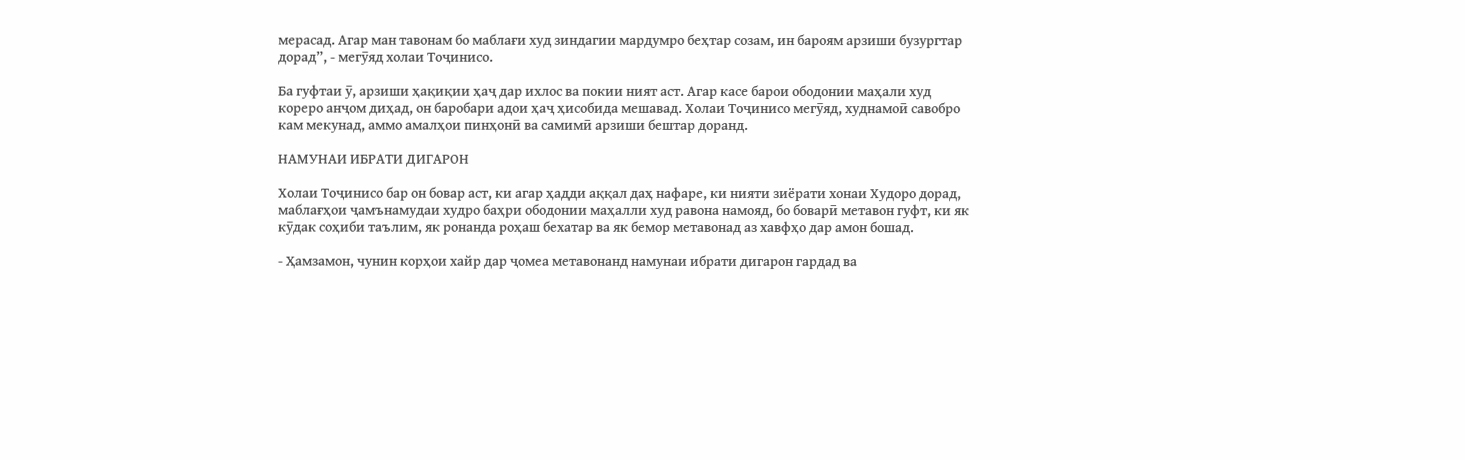мерасад. Агар ман тавонам бо маблағи худ зиндагии мардумро беҳтар созам, ин бароям арзиши бузургтар дорад”, - мегӯяд холаи Тоҷинисо.

Ба гуфтаи ӯ, арзиши ҳақиқии ҳаҷ дар ихлос ва покии ният аст. Агар касе барои ободонии маҳали худ кореро анҷом диҳад, он баробари адои ҳаҷ ҳисобида мешавад. Холаи Тоҷинисо мегӯяд, худнамоӣ савобро кам мекунад, аммо амалҳои пинҳонӣ ва самимӣ арзиши бештар доранд.

НАМУНАИ ИБРАТИ ДИГАРОН

Холаи Тоҷинисо бар он бовар аст, ки агар ҳадди аққал даҳ нафаре, ки нияти зиёрати хонаи Худоро дорад, маблағҳои ҷамънамудаи худро баҳри ободонии маҳалли худ равона намояд, бо боварӣ метавон гуфт, ки як кӯдак соҳиби таълим, як ронанда роҳаш бехатар ва як бемор метавонад аз хавфҳо дар амон бошад.

- Ҳамзамон, чунин корҳои хайр дар ҷомеа метавонанд намунаи ибрати дигарон гардад ва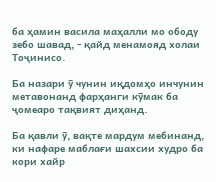ба ҳамин васила маҳалли мо ободу зебо шавад, - қайд менамояд холаи Тоҷинисо.

Ба назари ӯ чунин иқдомҳо инчунин метавонанд фарҳанги кӯмак ба ҷомеаро тақвият диҳанд.

Ба қавли ӯ, вақте мардум мебинанд, ки нафаре маблағи шахсии худро ба кори хайр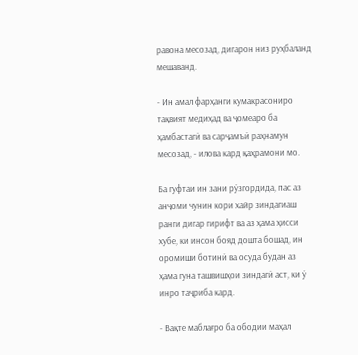равона месозад, дигарон низ руҳбаланд мешаванд.

- Ин амал фарҳанги кумакрасониро тақвият медиҳад ва ҷомеаро ба ҳамбастагӣ ва сарҷамъӣ раҳнамун месозад, - илова кард қаҳрамони мо.

Ба гуфтаи ин зани рӯзгордида, пас аз анҷоми чунин кори хайр зиндагиаш ранги дигар гирифт ва аз ҳама ҳисси хубе, ки инсон бояд дошта бошад, ин оромиши ботинӣ ва осуда будан аз ҳама гуна ташвишҳои зиндагӣ аст, ки ӯ инро таҷриба кард.

- Вақте маблағро ба ободии маҳал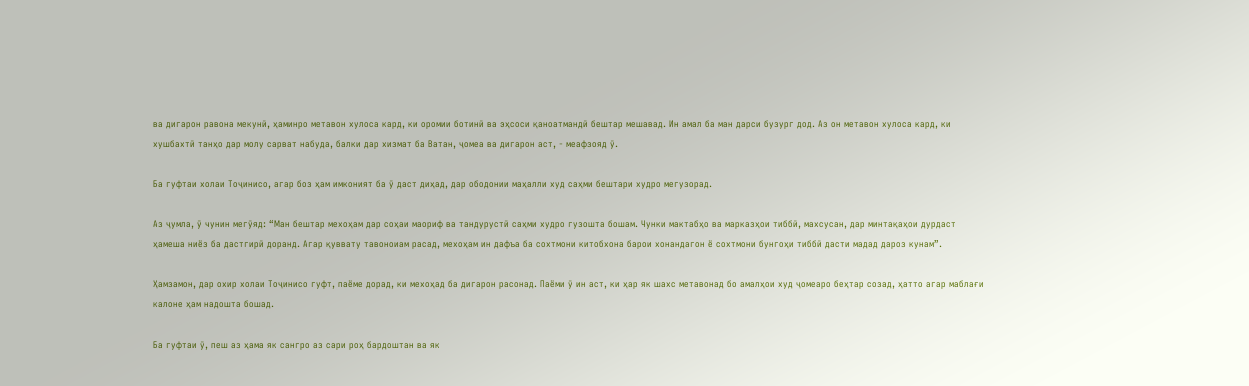ва дигарон равона мекунӣ, ҳаминро метавон хулоса кард, ки оромии ботинӣ ва эҳсоси қаноатмандӣ бештар мешавад. Ин амал ба ман дарси бузург дод. Аз он метавон хулоса кард, ки хушбахтӣ танҳо дар молу сарват набуда, балки дар хизмат ба Ватан, ҷомеа ва дигарон аст, - меафзояд ӯ.

Ба гуфтаи холаи Тоҷинисо, агар боз ҳам имконият ба ӯ даст диҳад, дар ободонии маҳалли худ саҳми бештари худро мегузорад.

Аз ҷумла, ӯ чунин мегӯяд: “Ман бештар мехоҳам дар соҳаи маориф ва тандурустӣ саҳми худро гузошта бошам. Чунки мактабҳо ва марказҳои тиббӣ, махсусан, дар минтақаҳои дурдаст ҳамеша ниёз ба дастгирӣ доранд. Агар қуввату тавоноиам расад, мехоҳам ин дафъа ба сохтмони китобхона барои хонандагон ё сохтмони бунгоҳи тиббӣ дасти мадад дароз кунам”.

Ҳамзамон, дар охир холаи Тоҷинисо гуфт, паёме дорад, ки мехоҳад ба дигарон расонад. Паёми ӯ ин аст, ки ҳар як шахс метавонад бо амалҳои худ ҷомеаро беҳтар созад, ҳатто агар маблағи калоне ҳам надошта бошад.

Ба гуфтаи ӯ, пеш аз ҳама як сангро аз сари роҳ бардоштан ва як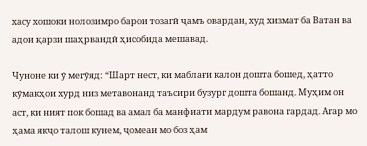хасу хошоки нолозимро барои тозагӣ ҷамъ овардан, худ хизмат ба Ватан ва адои қарзи шаҳрвандӣ ҳисобида мешавад.

Чуноне ки ӯ мегӯяд: “Шарт нест, ки маблағи калон дошта бошед, ҳатто кӯмакҳои хурд низ метавонанд таъсири бузург дошта бошанд. Муҳим он аст, ки ният пок бошад ва амал ба манфиати мардум равона гардад. Агар мо ҳама якҷо талош кунем, ҷомеаи мо боз ҳам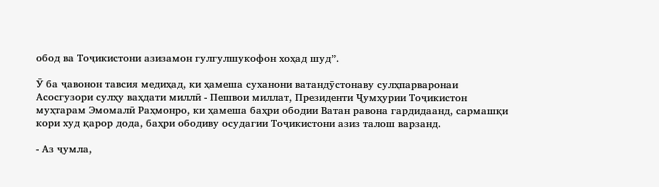обод ва Тоҷикистони азизамон гулгулшукофон хоҳад шуд”.

Ӯ ба ҷавонон тавсия медиҳад, ки ҳамеша суханони ватандӯстонаву сулҳпарваронаи Асосгузори сулҳу ваҳдати миллӣ - Пешвои миллат, Президенти Ҷумҳурии Тоҷикистон муҳтарам Эмомалӣ Раҳмонро, ки ҳамеша баҳри ободии Ватан равона гардидаанд, сармашқи кори худ қарор дода, баҳри ободиву осудагии Тоҷикистони азиз талош варзанд.

- Аз ҷумла,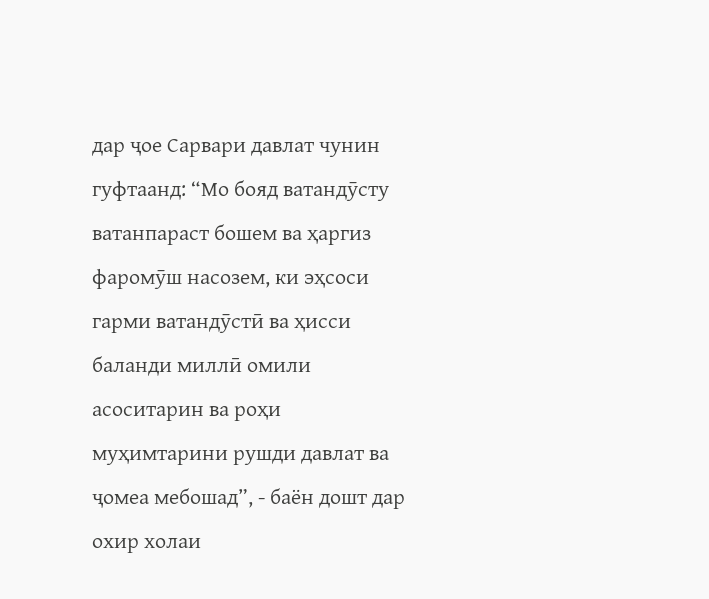дар ҷое Сарвари давлат чунин гуфтаанд: “Мо бояд ватандӯсту ватанпараст бошем ва ҳаргиз фаромӯш насозем, ки эҳсоси гарми ватандӯстӣ ва ҳисси баланди миллӣ омили асоситарин ва роҳи муҳимтарини рушди давлат ва ҷомеа мебошад”, - баён дошт дар охир холаи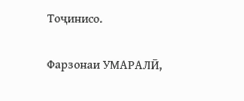Тоҷинисо.

Фарзонаи УМАРАЛӢ,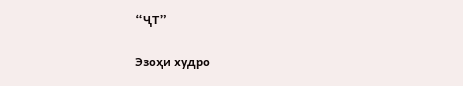“ҶТ”

Эзоҳи худро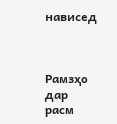нависед



Рамзҳо дар расм